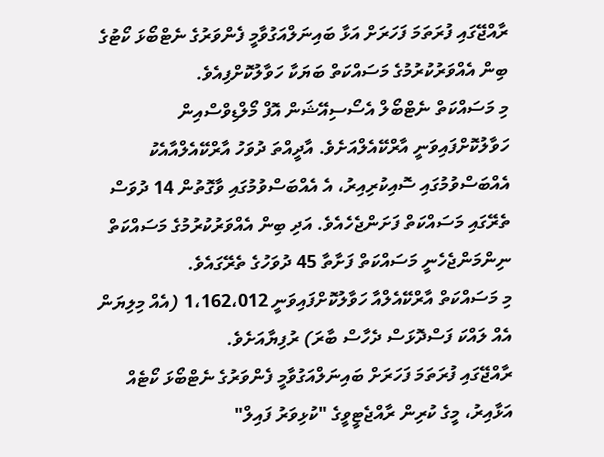ރާއްޖޭގައި ފުރަތަމަ ފަހަރަށް އަޅާ ބައިނަލްއަގުވާމީ ފެންވަރުގެ ނެޓްބޯޅަ ކޯޓުގެ ބިން އެއްވަރުކުރުމުގެ މަސައްކަތް ބަޔަކާ ހަވާލުކޮށްފިއެވެ.
މި މަސައްކަތް ނެޓްބޯލް އެސޯސިއޭޝަން އޮފް މޯލްޑިވްސްއިން ހަވާލުކޮށްފައިވަނީ އާރްކޭއެލްއަށެވެ. އާދީއްތަ ދުވަހު އާރްކޭއެލްއާއެކު އެއްބަސްވުމުގައި ސޮއިކުރިއިރު، އެ އެއްބަސްވުމުގައި ވާގޮތުން 14 ދުވަސް ތެރޭގައި މަސައްކަތް ފަށަންޖެހެއެވެ. އަދި ބިން އެއްވަރުކުރުމުގެ މަސައްކަތް ނިންމަންޖެހެނީ މަސައްކަތް ފަށާތާ 45 ދުވަހުގެ ތެރޭގައެވެ.
މި މަސައްކަތް އާރްކޭއެލްއާ ހަވާލުކޮށްފައިވަނީ 1،162،012 (އެއް މިލިޔަން އެއް ލައްކަ ފަސްދޮޅަސް ދެހާސް ބާރަ) ރުފިޔާއަށެވެ.
ރާއްޖޭގައި ފުރަތަމަ ފަހަރަށް ބައިނަލްއަގުވާމީ ފެންވަރުގެ ނެޓްބޯޅަ ކޯޓެއް އަޅާއިރު، މީގެ ކުރިން ރާއްޖެޓީވީގެ "ކުޅިވަރު ފައިލް"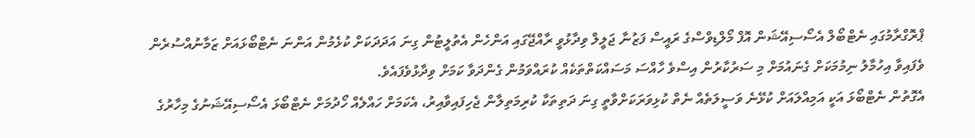ޕްރޮގްރާމުގައި ނެޓްބޯލް އެސޯސިއޭޝަން އޮފް މޯލްޑިވްސްގެ ރައީސް ފަޒުނާ ޖަލީލް ވިދާޅުވީ ރާއްޖޭގައި އަންހެން އެތުލީޓުން ގިނަ އަދަދަކަށް ކުޅެމުން އަންނަ ނެޓްބޯޅައަށް ޒަމާނުއްސުރެން ވެފައިވާ އިހުމާލު ނިމުމަކަށް ގެނައުމަށް މި ސަރުކާރުން އިސްވެ ހާއްސަ މަސައްކަތްތަކެއް ކުރައްވަމުން ގެންދަވާ ކަމަށް ވިދާޅުވެފައެވެ.
އެގޮތުން ނެޓްބޯޅަ އަކީ އަމިއްލައަށް ކުޅޭނެ ވަސީލަތެއް ނެތް ކުޅިވަރަކަށްވާތީ ގިނަ ދަތިތަކާ ކުރިމަތިލާން ޖެހިފައިވާއިރު، އެކަމަށް ހައްލެއް ހޯދުމަށް ނެޓްބޯޅަ އެސޯސިއޭޝަނުގެ މިހާރުގެ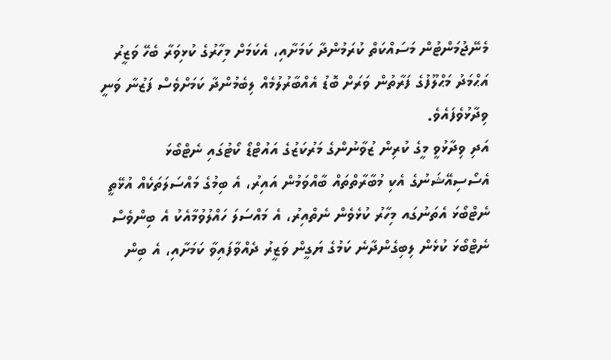މެނޭޖުމަންޓުން މަސައްކަތް ކުރަމުންދާ ކަމަށާއި، އެކަމަށް މިހާރުގެ ކުޅިވަރާ ބެހޭ ވަޒީރު އަޙްމަދު މަޙްލޫފުގެ ފަރާތުން ވަރަށް ބޮޑު އެއްބާރުލުމެއް ލިބެމުންދާ ކަމަށްވެސް ފަޒުނާ ވަނީ ވިދާޅުވެފައެވެ.
އަދި ވިދާޅުވީ މީގެ ކުރިން ޒުވާނުންގެ މަރުކަޒުގެ އައުޓްޑޯ ކޯޓުގައި ނެޓްބޯޅަ އެސޯސިއޭޝަނުގެ އެކި މުބާރާތްތައް ބާއްވަމުން އައިރު، އެ ބިމުގެ މައްސަލަތަކެއް އުޅޭތީ ނެޓްބޯޅަ އެތަނުގައ މިހާރު ކުޅެވެން ނެތްއިރު، އެ މައްސަލަ ހައްލުވުމާއެކު އެ ބިންވެސް ނެޓްބޯޅަ ކުޅެން ލިބިގެންދާނެ ކަމުގެ ޔަގީން ވަޒީރު ދެއްވާފައިވާ ކަމަށާއި، އެ ބިން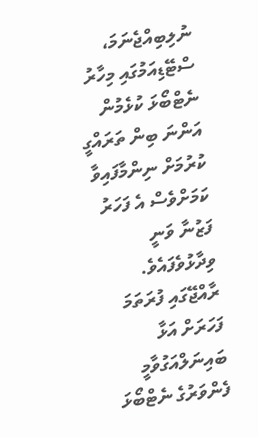ނުލިބިއްޖެނަމަ، ސްޓޭޑިއަމުގައި މިހާރު ނެޓްބޯޅަ ކުޅެމުން އަންނަ ބިން ތަރައްގީ ކުރުމަށް ނިންމާފައިވާ ކަމަށްވެސް އެ ފަހަރު ފަޒުނާ ވަނީ ވިދާޅުވެފައެވެ.
ރާއްޖޭގައި ފުރަތަމަ ފަހަރަށް އަޅާ ބައިނަލްއަގުވާމީ ފެންވަރުގެ ނެޓްބޯޅަ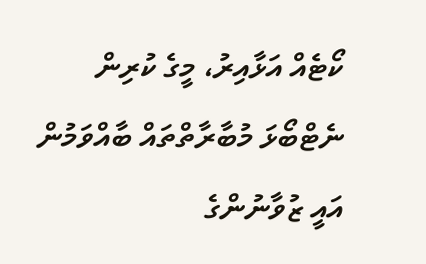ކޯޓެއް އަޅާއިރު، މީގެ ކުރިން ނެޓްބޯޅަ މުބާރާތްތައް ބާއްވަމުން އައީ ޒުވާނުންގެ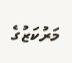މަރުކަޒުގެ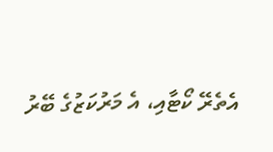އެތެރޭ ކޯޓާއި، އެ މަރުކަޒުގެ ބޭރު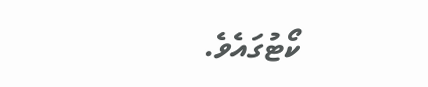ކޯޓުގައެވެ.